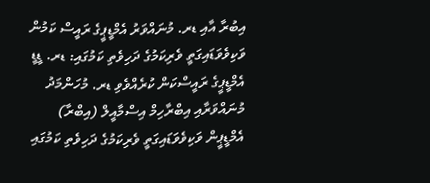އިބުރާ އާއި ޑރ. މުނައްވަރު އެމްޑީޕީގެ ރައީސް ކަމުން ވަކިވެވަޑައިގަތީ ވެރިކަމުގެ ދަހިވެތި ކަމުގައި: ޑރ. ޑީޑީ
އެމްޑީޕީގެ ރައީސްކަން ކުރެއްވެވި ޑރ. މުހަންމަދު މުނައްވަރާއި އިބްރާހިމް އިސްމާއީލް (އިބްރާ) އެމްޑީޕީން ވަކިވެވަޑައިގަތީ ވެރިކަމުގެ ދަހިވެތި ކަމުގައި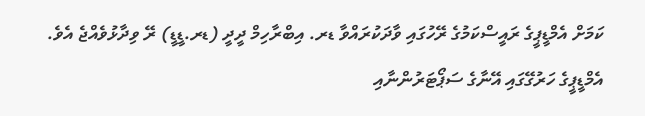ކަމަށް އެމްޑީޕީގެ ރައީސްކަމުގެ ރޭހުގައި ވާދަކުރައްވާ ޑރ. އިބްރާހިމް ދީދީ (ޑރ.ޑީޑީ) ރޭ ވިދާޅުވެއްޖެ އެވެ.
އެމްޑީޕީގެ ހަރުގޭގައި އޭނާގެ ސަޕޯޓަރުންނާއި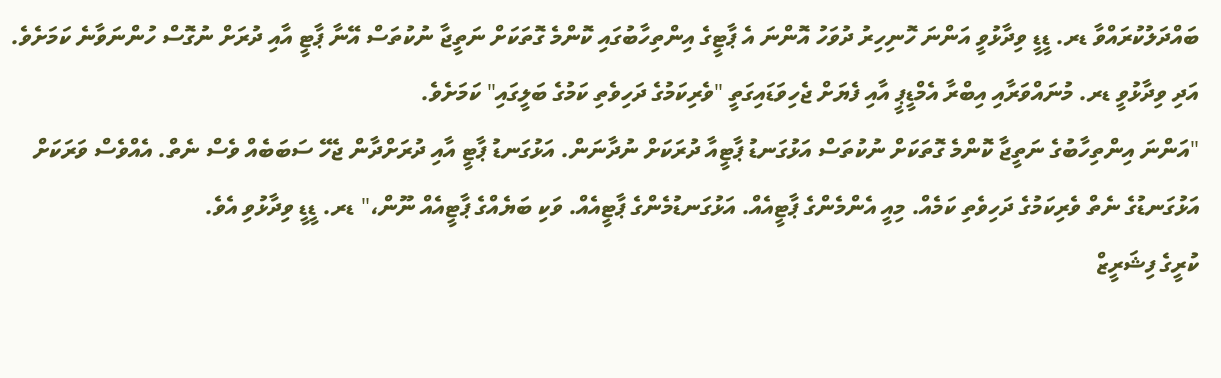ބައްދަލުކުރައްވާ ޑރ. ޑީޑީ ވިދާޅުވީ އަންނަ ހޮނިހިރު ދުވަހު އޮންނަ އެ ޕާޓީގެ އިންތިހާބުގައި ކޮންމެ ގޮތަކަށް ނަތީޖާ ނުކުތަސް އޭނާ ޕާޓީ އާއި ދުރަށް ނުގޮސް ހުންނަވާނެ ކަމަށެވެ. އަދި ވިދާޅުވީ ޑރ. މުނައްވަރާއި އިބްރާ އެމްޑީޕީ އާއި ފެޔަށް ޖެހިވަޑައިގަތީ "ވެރިކަމުގެ ދަހިވެތި ކަމުގެ ބަލީގައި" ކަމަށެވެ.
"އަންނަ އިންތިހާބުގެ ނަތީޖާ ކޮންމެ ގޮތަކަށް ނުކުތަސް އަޅުގަނޑު ޕާޓީއާ ދުރަކަށް ނުދާނަން. އަޅުގަނޑު ޕާޓީ އާއި ދުރަށްދާން ޖެހޭ ސަބަބެއް ވެސް ނެތް. އެއްވެސް ވަރަކަށް އަޅުގަނޑުގެ ނެތް ވެރިކަމުގެ ދަހިވެތި ކަމެއް. މިއީ އެންމެންގެ ޕާޓީއެއް. އަޅުގަނޑުމެންގެ ޕާޓީއެއް. ވަކި ބަޔެއްގެ ޕާޓީއެއް ނޫން،" ޑރ. ޑީޑީ ވިދާޅުވި އެވެ.
ކުރީގެ ފިޝަރީޒް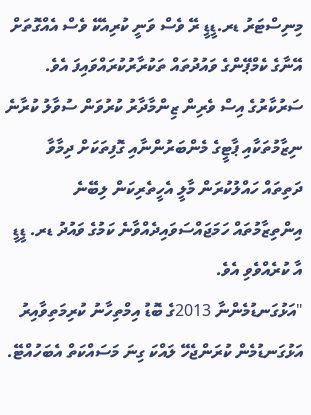މިނިސްޓަރު ޑރ.ޑީޑީ ރޭ ވެސް ވަނީ ކުރިއެކޭ ވެސް އެއްގޮތަށް އޭނާގެ ކެމްޕޭންގެ ވައުދުތައް ތަކުރާރުކުރައްވައިފަ އެވެ. ސަރުކާރުގެ އިސް ވެރިން ޒިންމާދާރު ކުރުވަން ސުވާލު ކުރާނެ ނިޒާމުތަކާއި ޕާޓީގެ މެންބަރުންނާއި ގޮފިތަކަށް ދިމާވާ ދަތިތައް ހައްލުކުރަން މާލީ އެހީތެރިކަން ލިބޭނެ އިންތިޒާމުތައް ހަމަޖައްސަވައިދެއްވާނެ ކަމުގެ ވައުދު ޑރ. ޑީޑީ އާ ކުރެއްވެވި އެވެ.
"އަޅުގަނޑުމެންނާ 2013ގެ ބޮޑު އިމްތިހާނު ކުރިމަތިވާއިރު އަޅުގަނޑުމެން ކުރަންޖެހޭ ލައްކަ ގިނަ މަސައްކަތް އެބަހުއްޓޭ.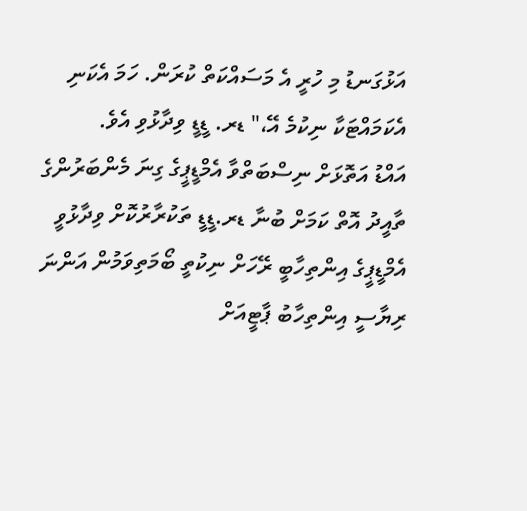އަޅުގަނޑު މި ހުރީ އެ މަސައްކަތް ކުރަން. ހަމަ އެކަނި އެކަމައްޓަކާ ނިކުމެ އޭ،" ޑރ. ޑީޑީ ވިދާޅުވި އެވެ.
އައްޑު އަތޮޅަށް ނިސްބަތްވާ އެމްޑީޕީގެ ގިނަ މެންބަރުންގެ ތާއީދު އޮތް ކަމަށް ބުނާ ޑރ.ޑީޑީ ތަކުރާރުކޮށް ވިދާޅުވީ އެމްޑީޕީގެ އިންތިހާބީ ރޭހަށް ނިކުތީ ބޯމަތިވަމުން އަންނަ ރިޔާސީ އިންތިހާބު ޕާޓީއަށް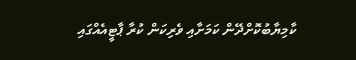ކާމިޔާބުކޮށްދޭން ކަމަށާއި ވެރިކަން ކުރާ ޕާޓީއެއްގައި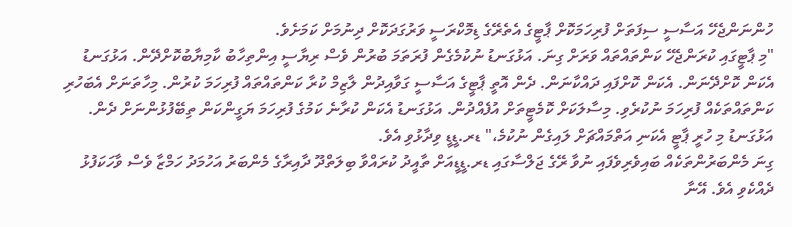ހުންނަންޖެހޭ އަސާސީ ސިފަތަށް ފުރިހަމަކޮށް ޕާޓީގެ އެތެރޭގެ ޑިމޮކްރަސީ ވަރުގަދަކޮށް ދިނުމަށް ކަމަށެވެ.
"މި ޕާޓީގައި ކުރަންޖެހޭ ކަންތައްތައް ވަރަށް ގިނަ. އަޅުގަނޑު ނުކުމެގެން ފުރަތަމަ ބުރުން ވެސް ރިޔާސީ އިންތިހާބު ކާމިޔާބުކޮށްދޭން. އަޅުގަނޑު އެކަން ކޮށްދޭނަން. އެކަން ކޮށްފައި ދައްކާނަން. ދެން އޮތީ ޕާޓީގެ އަސާސީ ގަވާއިދުން ލާޒިމް ކުރާ ކަންތައްތައް ފުރިހަމަ ކުރުން. މިހާތަނަށް އެބަހުރި ކަންތައްތަކެއް ފުރިހަމަ ނުކުރެވި. މިސާލަކަށް ކޮމެޓީތަށް އުފެއްދުން. އަޅުގަނޑު އެކަން ކުރާނެ ކަމުގެ ފުރިހަމަ ޔަގީންކަން ތިބޭފުޅުންނަށް ދެން. އަޅުގަނޑު މި ހުރީ ޕާޓީ އެކަނި އަތްމައްޗަށް ލައިގެން ނުކުމެ،" ޑރ.ޑީޑީ ވިދާޅުވި އެވެ.
ގިނަ މެންބަރުންތަކެއް ބައިވެރިވެފައި ނުވާ ރޭގެ ޖަލްސާގައި ޑރ.ޑީޑީއަށް ތާއީދު ކުރައްވާ ބިލަތްދޫ ދާއިރާގެ މެންބަރު އަހުމަދު ހަމްޒާ ވެސް ވާހަކަފުޅު ދެއްކެވި އެވެ. އޭނާ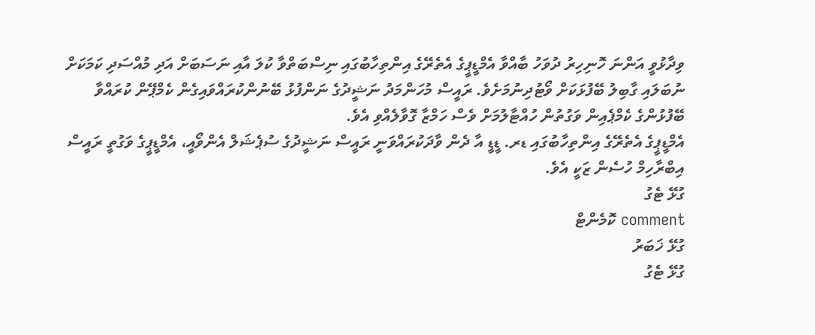ވިދާޅުވީ އަންނަ ހޮނިހިރު ދުވަހު ބާއްވާ އެމްޑީޕީގެ އެތެރޭގެ އިންތިހާބުގައި ނިސްބަތްވާ ކުލަ އާއި ނަސަބަށް އަދި މުއްސަދި ކަމަކަށް ނުބަލައި ގާބިލު ބޭފުޅަކަށް ވޯޓުދިނުމަށެވެ. ރައީސް މުހަންމަދު ނަޝީދުގެ ނަންފުޅު ބޭނުންކުރައްވައިގެން ކެމްޕޭން ކުރައްވާ ބޭފުޅުންގެ ކެމްޕެއިން ވަގުތުން ހުއްޓާލުމަށް ވެސް ހަމްޒާ ގޮވާލެއްވި އެވެ.
އެމްޑީޕީގެ އެތެރޭގެ އިންތިހާބުގައި ޑރ. ޑީޑީ އާ ދެން ވާދަކުރައްވަނީ ރައީސް ނަޝީދުގެ ސުޕެޝަލް އެންވޯއީ، އެމްޑީޕީގެ ވަގުތީ ރައީސް އިބްރާހިމް ހުސެން ޒަކީ އެވެ.
ގުޅޭ ޓެގު
comment ކޮމެންޓް
ގުޅޭ ޚަބަރު
ގުޅޭ ޓެގު